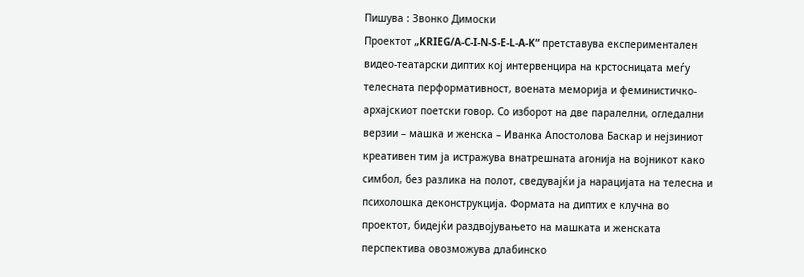Пишува : Звонко Димоски
Проектот „KRIEG/A-C-I-N-S-E-L-A-K“ претставува експериментален видео-театарски диптих кој интервенцира на крстосницата меѓу телесната перформативност, воената меморија и феминистичко-архајскиот поетски говор. Со изборот на две паралелни, огледални верзии – машка и женска – Иванка Апостолова Баскар и нејзиниот креативен тим ја истражува внатрешната агонија на војникот како симбол, без разлика на полот, сведувајќи ја нарацијата на телесна и психолошка деконструкција. Формата на диптих е клучна во проектот, бидејќи раздвојувањето на машката и женската перспектива овозможува длабинско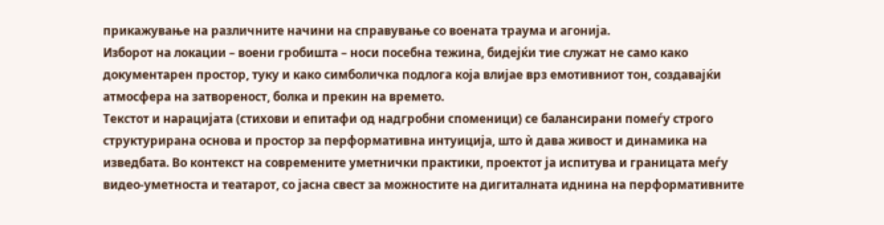прикажување на различните начини на справување со воената траума и агонија.
Изборот на локации – воени гробишта – носи посебна тежина, бидејќи тие служат не само како документарен простор, туку и како симболичка подлога која влијае врз емотивниот тон, создавајќи атмосфера на затвореност, болка и прекин на времето.
Текстот и нарацијата (стихови и епитафи од надгробни споменици) се балансирани помеѓу строго структурирана основа и простор за перформативна интуиција, што ѝ дава живост и динамика на изведбата. Во контекст на современите уметнички практики, проектот ја испитува и границата меѓу видео-уметноста и театарот, со јасна свест за можностите на дигиталната иднина на перформативните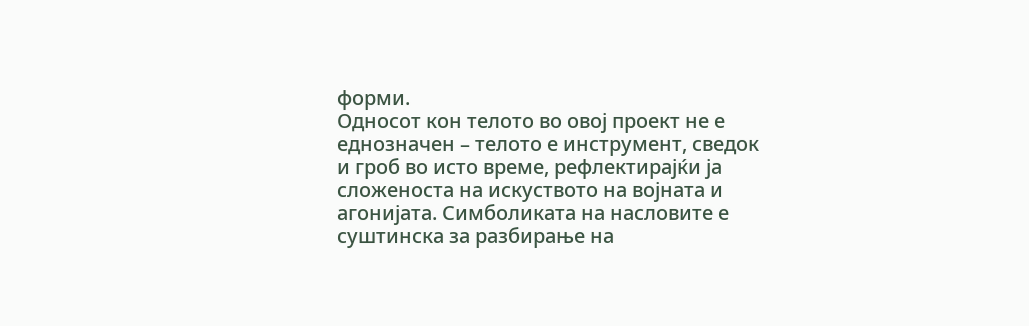форми.
Односот кон телото во овој проект не е еднозначен – телото е инструмент, сведок и гроб во исто време, рефлектирајќи ја сложеноста на искуството на војната и агонијата. Симболиката на насловите е суштинска за разбирање на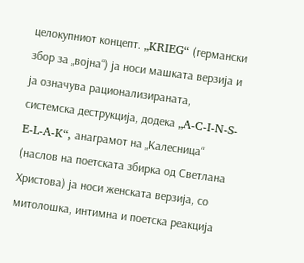целокупниот концепт. „KRIEG“ (германски збор за „војна“) ја носи машката верзија и ја означува рационализираната, системска деструкција, додека „A-C-I-N-S-E-L-A-K“, анаграмот на „Калесница“ (наслов на поетската збирка од Светлана Христова) ја носи женската верзија, со митолошка, интимна и поетска реакција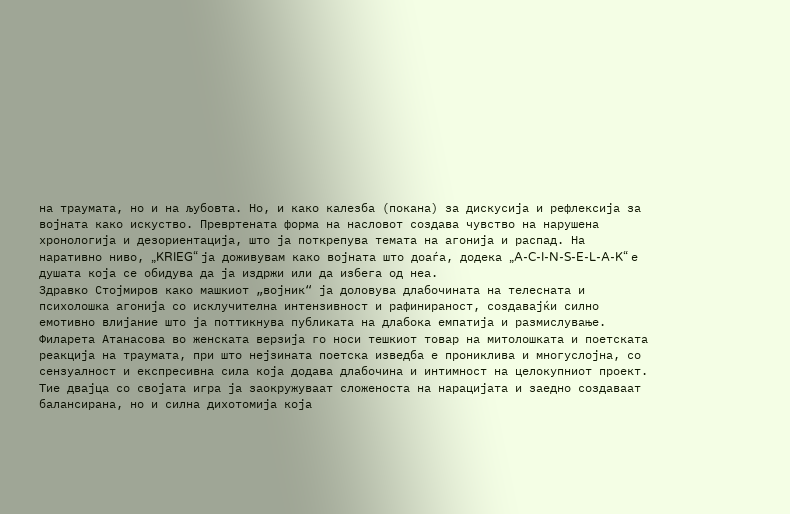на траумата, но и на љубовта. Но, и како калезба (покана) за дискусија и рефлексија за војната како искуство. Превртената форма на насловот создава чувство на нарушена хронологија и дезориентација, што ја поткрепува темата на агонија и распад. На наративно ниво, „KRIEG“ ја доживувам како војната што доаѓа, додека „A-C-I-N-S-E-L-A-K“ е душата која се обидува да ја издржи или да избега од неа.
Здравко Стојмиров како машкиот „војник“ ја доловува длабочината на телесната и психолошка агонија со исклучителна интензивност и рафинираност, создавајќи силно емотивно влијание што ја поттикнува публиката на длабока емпатија и размислување. Филарета Атанасова во женската верзија го носи тешкиот товар на митолошката и поетската реакција на траумата, при што нејзината поетска изведба е прониклива и многуслојна, со сензуалност и експресивна сила која додава длабочина и интимност на целокупниот проект. Тие двајца со својата игра ја заокружуваат сложеноста на нарацијата и заедно создаваат балансирана, но и силна дихотомија која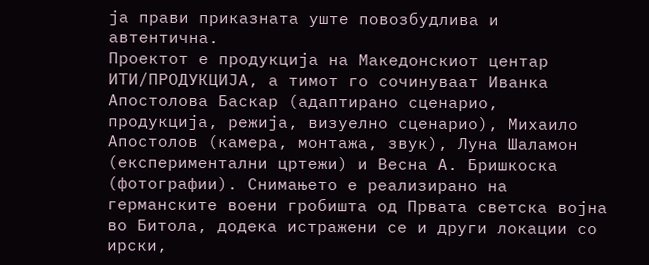ја прави приказната уште повозбудлива и автентична.
Проектот е продукција на Македонскиот центар ИТИ/ПРОДУКЦИЈА, а тимот го сочинуваат Иванка Апостолова Баскар (адаптирано сценарио, продукција, режија, визуелно сценарио), Михаило Апостолов (камера, монтажа, звук), Луна Шаламон (експериментални цртежи) и Весна А. Бришкоска (фотографии). Снимањето е реализирано на германските воени гробишта од Првата светска војна во Битола, додека истражени се и други локации со ирски,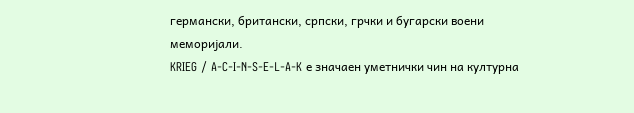германски, британски, српски, грчки и бугарски воени меморијали.
KRIEG / A-C-I-N-S-E-L-A-K е значаен уметнички чин на културна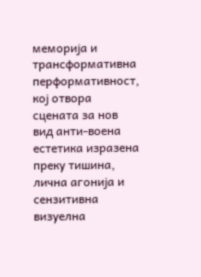меморија и трансформативна перформативност, кој отвора сцената за нов вид анти-воена естетика изразена преку тишина, лична агонија и сензитивна визуелна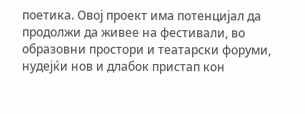поетика. Овој проект има потенцијал да продолжи да живее на фестивали, во образовни простори и театарски форуми, нудејќи нов и длабок пристап кон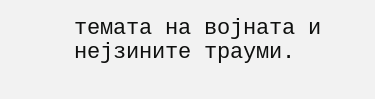темата на војната и нејзините трауми.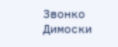Звонко Димоски